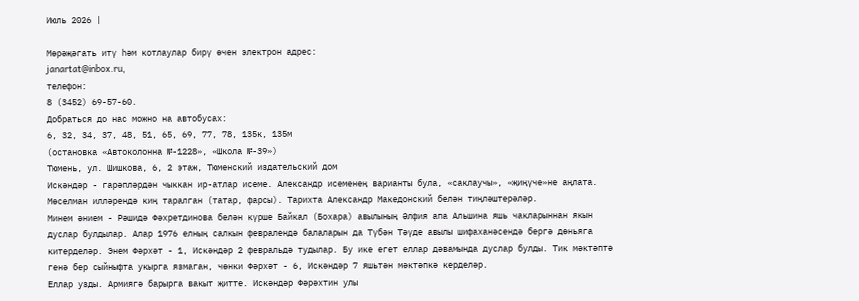Июль 2026 |

Мөрәҗәгать итү һәм котлаулар бирү өчен электрон адрес:
janartat@inbox.ru,
телефон:
8 (3452) 69-57-60.
Добраться до нас можно на автобусах:
6, 32, 34, 37, 48, 51, 65, 69, 77, 78, 135к, 135м
(остановка «Автоколонна №-1228», «Школа №-39»)
Тюмень, ул. Шишкова, 6, 2 этаж, Тюменский издательский дом
Искәндәр - гарәпләрдән чыккан ир-атлар исеме. Александр исеменең варианты була, «саклаучы», «җиңүче»не аңлата. Мөселман илләрендә киң таралган (татар, фарсы). Тарихта Александр Македонский белән тиңләштерәләр.
Минем әнием - Рәшидә Фәхретдинова белән күрше Байкал (Бохара) авылының Әлфия апа Альшина яшь чакларыннан якын дуслар булдылар. Алар 1976 елның салкын февралендә балаларын да Түбән Тәүде авылы шифаханәсендә бергә дөньяга китерделәр. Энем Фәрхәт - 1, Искәндәр 2 февральдә тудылар. Бу ике егет еллар дәвамында дуслар булды. Тик мәктәптә генә бер сыйныфта укырга язмаган, чөнки Фәрхәт - 6, Искәндәр 7 яшьтән мәктәпкә керделәр.
Еллар узды. Армиягә барырга вакыт җитте. Искәндәр Фәрәхтин улы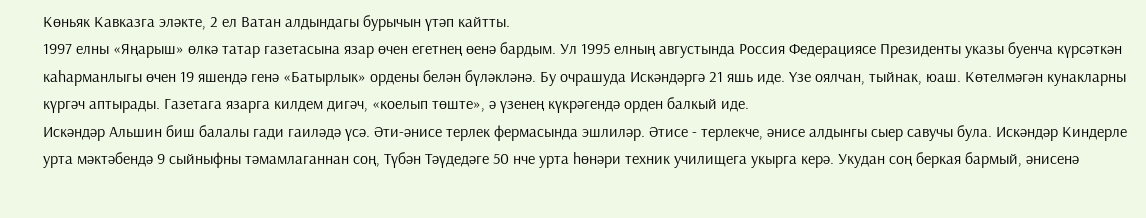Көньяк Кавказга эләкте, 2 ел Ватан алдындагы бурычын үтәп кайтты.
1997 елны «Яңарыш» өлкә татар газетасына язар өчен егетнең өенә бардым. Ул 1995 елның августында Россия Федерациясе Президенты указы буенча күрсәткән каһарманлыгы өчен 19 яшендә генә «Батырлык» ордены белән бүләкләнә. Бу очрашуда Искәндәргә 21 яшь иде. Үзе оялчан, тыйнак, юаш. Көтелмәгән кунакларны күргәч аптырады. Газетага язарга килдем дигәч, «коелып төште», ә үзенең күкрәгендә орден балкый иде.
Искәндәр Альшин биш балалы гади гаиләдә үсә. Әти-әнисе терлек фермасында эшлиләр. Әтисе - терлекче, әнисе алдынгы сыер савучы була. Искәндәр Киндерле урта мәктәбендә 9 сыйныфны тәмамлаганнан соң, Түбән Тәүдедәге 50 нче урта һөнәри техник училищега укырга керә. Укудан соң беркая бармый, әнисенә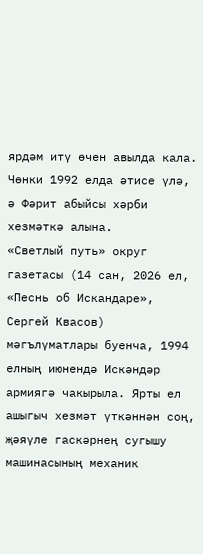ярдәм итү өчен авылда кала. Чөнки 1992 елда әтисе үлә, ә Фәрит абыйсы хәрби хезмәткә алына.
«Светлый путь» округ газетасы (14 сан, 2026 ел, «Песнь об Искандаре», Сергей Квасов) мәгълүматлары буенча, 1994 елның июнендә Искәндәр армиягә чакырыла. Ярты ел ашыгыч хезмәт үткәннән соң, җәяүле гаскәрнең сугышу машинасының механик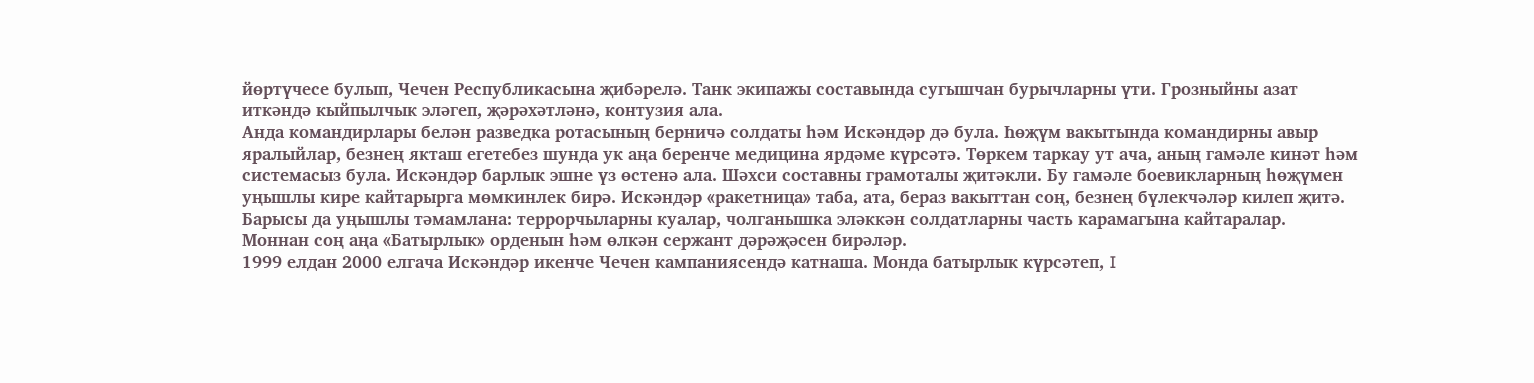йөртүчесе булып, Чечен Республикасына җибәрелә. Танк экипажы составында сугышчан бурычларны үти. Грозныйны азат иткәндә кыйпылчык эләгеп, җәрәхәтләнә, контузия ала.
Анда командирлары белән разведка ротасының берничә солдаты һәм Искәндәр дә була. Һөҗүм вакытында командирны авыр яралыйлар, безнең якташ егетебез шунда ук аңа беренче медицина ярдәме күрсәтә. Төркем таркау ут ача, аның гамәле кинәт һәм системасыз була. Искәндәр барлык эшне үз өстенә ала. Шәхси составны грамоталы җитәкли. Бу гамәле боевикларның һөҗүмен уңышлы кире кайтарырга мөмкинлек бирә. Искәндәр «ракетница» таба, ата, бераз вакыттан соң, безнең бүлекчәләр килеп җитә. Барысы да уңышлы тәмамлана: террорчыларны куалар, чолганышка эләккән солдатларны часть карамагына кайтаралар.
Моннан соң аңа «Батырлык» орденын һәм өлкән сержант дәрәҗәсен бирәләр.
1999 елдан 2000 елгача Искәндәр икенче Чечен кампаниясендә катнаша. Монда батырлык күрсәтеп, I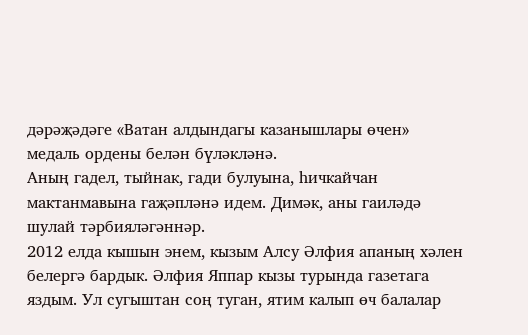дәрәҗәдәге «Ватан алдындагы казанышлары өчен» медаль ордены белән бүләкләнә.
Аның гадел, тыйнак, гади булуына, һичкайчан мактанмавына гаҗәпләнә идем. Димәк, аны гаиләдә шулай тәрбияләгәннәр.
2012 елда кышын энем, кызым Алсу Әлфия апаның хәлен белергә бардык. Әлфия Яппар кызы турында газетага яздым. Ул сугыштан соң туган, ятим калып өч балалар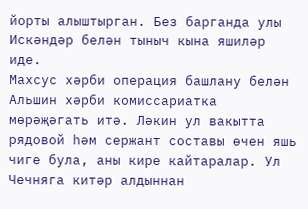йорты алыштырган. Без барганда улы Искәндәр белән тыныч кына яшиләр иде.
Махсус хәрби операция башлану белән Альшин хәрби комиссариатка мөрәҗәгать итә. Ләкин ул вакытта рядовой һәм сержант составы өчен яшь чиге була, аны кире кайтаралар. Ул Чечняга китәр алдыннан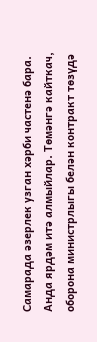Самарада әзерлек узган хәрби частенә бара. Анда ярдәм итә алмыйлар. Төмәнгә кайткач, оборона министрлыгы белән контракт төзүдә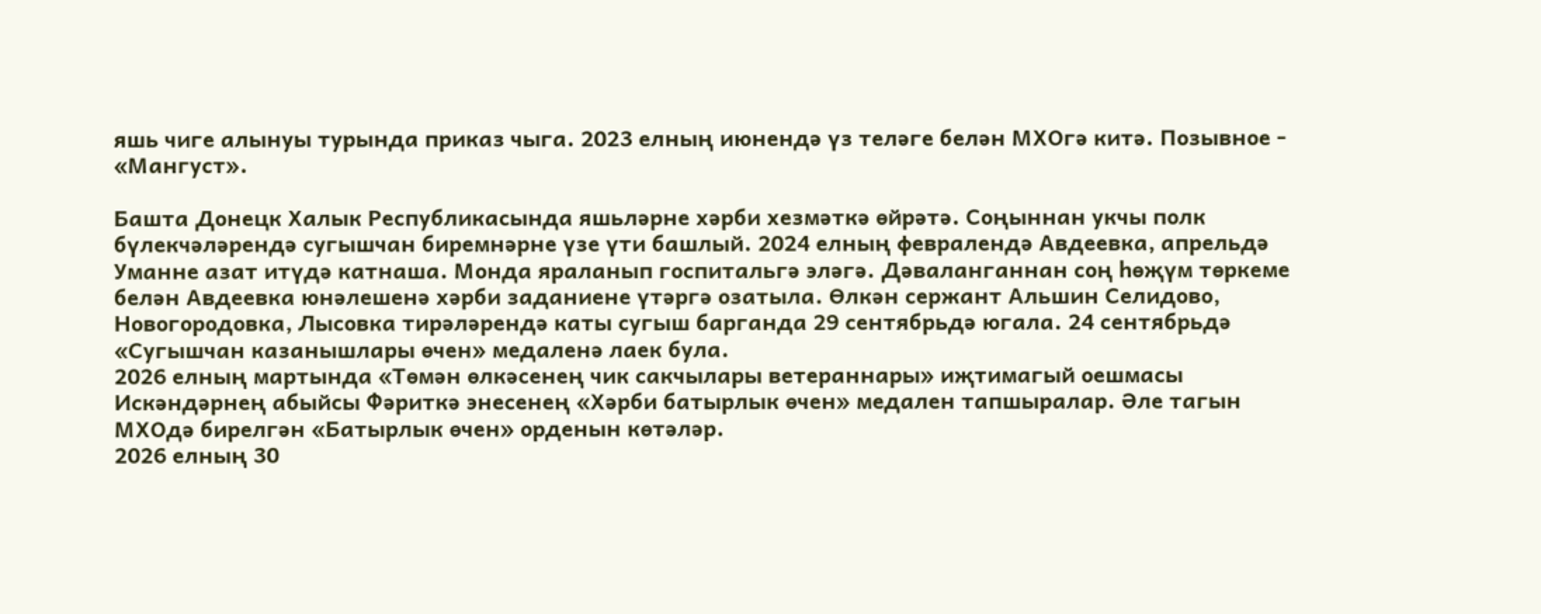яшь чиге алынуы турында приказ чыга. 2023 елның июнендә үз теләге белән МХОгә китә. Позывное - «Мангуст».

Башта Донецк Халык Республикасында яшьләрне хәрби хезмәткә өйрәтә. Соңыннан укчы полк бүлекчәләрендә сугышчан биремнәрне үзе үти башлый. 2024 елның февралендә Авдеевка, апрельдә Уманне азат итүдә катнаша. Монда яраланып госпитальгә эләгә. Дәваланганнан соң һөҗүм төркеме белән Авдеевка юнәлешенә хәрби заданиене үтәргә озатыла. Өлкән сержант Альшин Селидово, Новогородовка, Лысовка тирәләрендә каты сугыш барганда 29 сентябрьдә югала. 24 сентябрьдә «Сугышчан казанышлары өчен» медаленә лаек була.
2026 елның мартында «Төмән өлкәсенең чик сакчылары ветераннары» иҗтимагый оешмасы Искәндәрнең абыйсы Фәриткә энесенең «Хәрби батырлык өчен» медален тапшыралар. Әле тагын МХОдә бирелгән «Батырлык өчен» орденын көтәләр.
2026 елның 30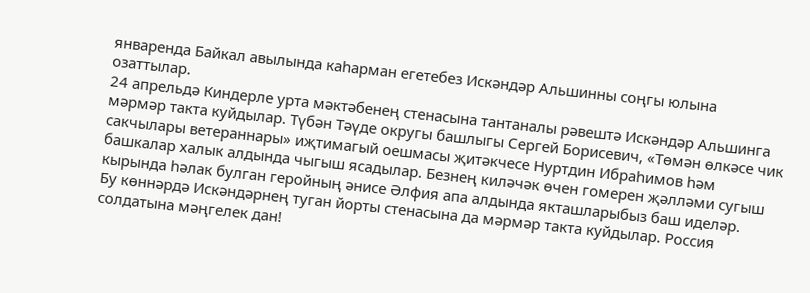январенда Байкал авылында каһарман егетебез Искәндәр Альшинны соңгы юлына озаттылар.
24 апрельдә Киндерле урта мәктәбенең стенасына тантаналы рәвештә Искәндәр Альшинга мәрмәр такта куйдылар. Түбән Тәүде округы башлыгы Сергей Борисевич, «Төмән өлкәсе чик сакчылары ветераннары» иҗтимагый оешмасы җитәкчесе Нуртдин Ибраһимов һәм башкалар халык алдында чыгыш ясадылар. Безнең киләчәк өчен гомерен җәлләми сугыш кырында һәлак булган геройның әнисе Әлфия апа алдында якташларыбыз баш иделәр.
Бу көннәрдә Искәндәрнең туган йорты стенасына да мәрмәр такта куйдылар. Россия солдатына мәңгелек дан!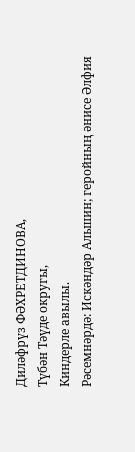Диләфрүз ФӘХРЕТДИНОВА,
Түбән Тәүде округы,
Киндерле авылы.
Рәсемнәрдә: Искәндәр Альшин; геройның әнисе Әлфия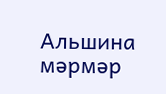Альшина мәрмәр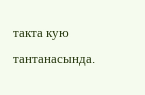такта кую тантанасында.